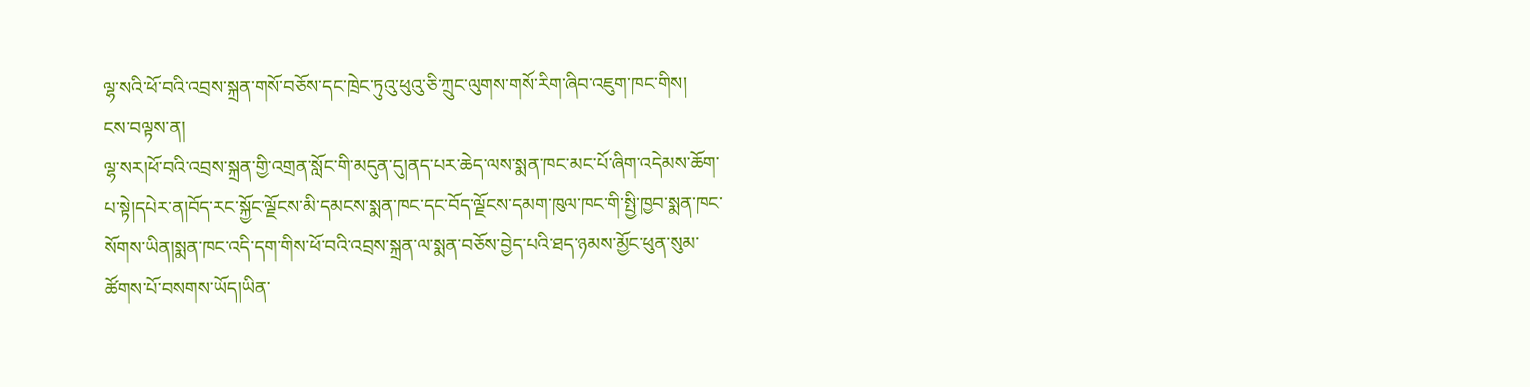ལྷ་སའི་ཕོ་བའི་འབྲས་སྐྲན་གསོ་བཅོས་དང་ཁྲེང་ཏུའུ་ཕུའུ་ཅི་ཀྲུང་ལུགས་གསོ་རིག་ཞིབ་འཇུག་ཁང་གིས།
ངས་བལྟས་ན།
ལྷ་སར།ཕོ་བའི་འབྲས་སྐྲན་གྱི་འགྲན་སློང་གི་མདུན་དུ།ནད་པར་ཆེད་ལས་སྨན་ཁང་མང་པོ་ཞིག་འདེམས་ཆོག་པ་སྟེ།དཔེར་ན།བོད་རང་སྐྱོང་ལྗོངས་མི་དམངས་སྨན་ཁང་དང་བོད་ལྗོངས་དམག་ཁུལ་ཁང་གི་སྤྱི་ཁྱབ་སྨན་ཁང་སོགས་ཡིན།སྨན་ཁང་འདི་དག་གིས་ཕོ་བའི་འབྲས་སྐྲན་ལ་སྨན་བཅོས་བྱེད་པའི་ཐད་ཉམས་མྱོང་ཕུན་སུམ་ཚོགས་པོ་བསགས་ཡོད།ཡིན་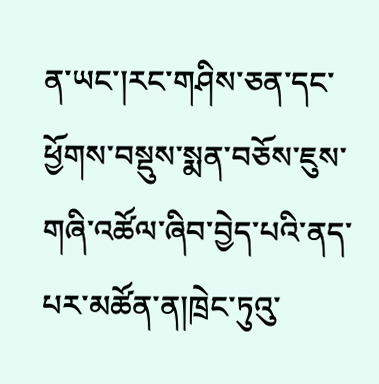ན་ཡང་།རང་གཤིས་ཅན་དང་ཕྱོགས་བསྡུས་སྨན་བཅོས་ཇུས་གཞི་འཚོལ་ཞིབ་བྱེད་པའི་ནད་པར་མཚོན་ན།ཁྲེང་ཏུའུ་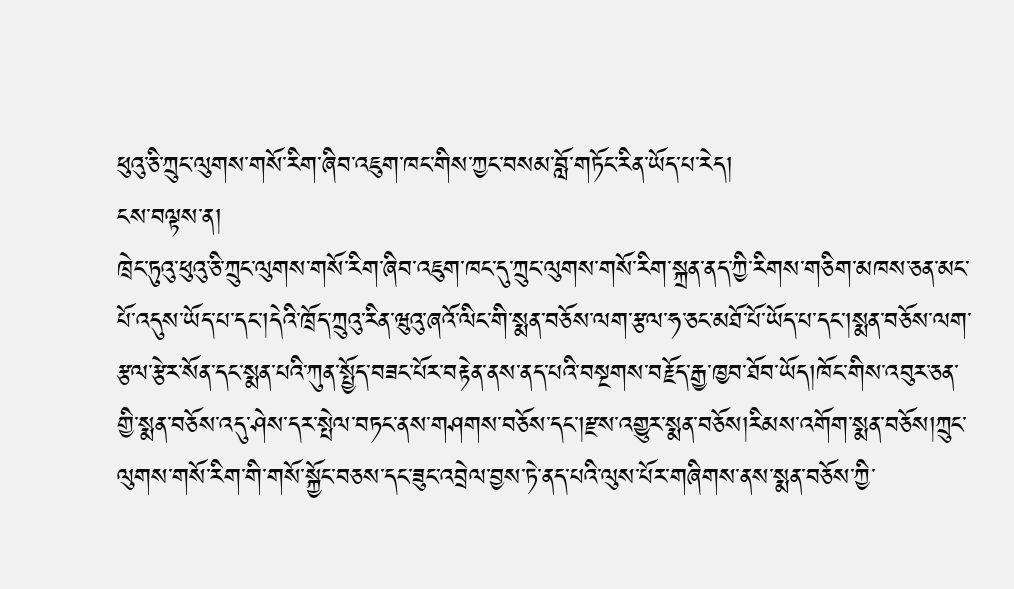ཕུའུ་ཅི་ཀྲུང་ལུགས་གསོ་རིག་ཞིབ་འཇུག་ཁང་གིས་ཀྱང་བསམ་བློ་གཏོང་རིན་ཡོད་པ་རེད།
ངས་བལྟས་ན།
ཁྲེང་ཏུའུ་ཕུའུ་ཅི་ཀྲུང་ལུགས་གསོ་རིག་ཞིབ་འཇུག་ཁང་དུ་ཀྲུང་ལུགས་གསོ་རིག་སྐྲན་ནད་ཀྱི་རིགས་གཅིག་མཁས་ཅན་མང་པོ་འདུས་ཡོད་པ་དང་།དེའི་ཁྲོད་ཀྲུའུ་རིན་ཝུའུ་ཞའོ་ལིང་གི་སྨན་བཅོས་ལག་རྩལ་ཧ་ཅང་མཐོ་པོ་ཡོད་པ་དང་།སྨན་བཅོས་ལག་རྩལ་རྩེར་སོན་དང་སྨན་པའི་ཀུན་སྤྱོད་བཟང་པོར་བརྟེན་ནས་ནད་པའི་བསྔགས་བརྗོད་རྒྱ་ཁྱབ་ཐོབ་ཡོད།ཁོང་གིས་འབུར་ཅན་གྱི་སྨན་བཅོས་འདུ་ཤེས་དར་སྤེལ་བཏང་ནས་གཤགས་བཅོས་དང་།རྫས་འགྱུར་སྨན་བཅོས།རིམས་འགོག་སྨན་བཅོས།ཀྲུང་ལུགས་གསོ་རིག་གི་གསོ་སྐྱོང་བཅས་དང་ཟུང་འབྲེལ་བྱས་ཏེ་ནད་པའི་ལུས་པོར་གཞིགས་ནས་སྨན་བཅོས་ཀྱི་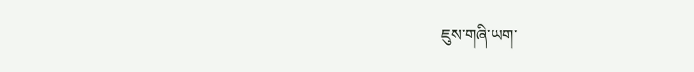ཇུས་གཞི་ཡག་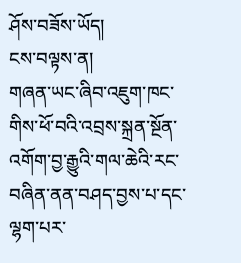ཤོས་བཟོས་ཡོད།
ངས་བལྟས་ན།
གཞན་ཡང་ཞིབ་འཇུག་ཁང་གིས་ཕོ་བའི་འབྲས་སྐྲན་སྔོན་འགོག་བྱ་རྒྱུའི་གལ་ཆེའི་རང་བཞིན་ནན་བཤད་བྱས་པ་དང་ལྷག་པར་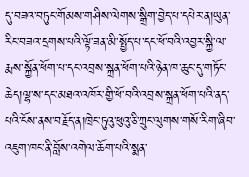དུ་བཟའ་བཏུང་གོམས་གཤིས་ལེགས་སྒྲིག་བྱེད་པ་དཔེར་ན།ཡུན་རིང་བཟའ་དྲགས་པའི་ལྟོ་ཟན་མི་སྤྱོད་པ་དང་ཕོ་བའི་འབྱར་སྐྱི་ལ་རྨས་སྐྱོན་ཕོག་པ་དང་འབྲས་སྐྲན་ཕོག་པའི་ཉེན་ཁ་ཆུང་དུ་གཏོང་ཆེད།ལྷ་ས་དང་མཐའ་འཁོར་གྱི་ཕོ་བའི་འབྲས་སྐྲན་ཕོག་པའི་ནད་པའི་ངོས་ནས་བརྗོད་ན།ཁྲེང་ཏུའུ་ཕུའུ་ཅི་ཀྲུང་ལུགས་གསོ་རིག་ཞིབ་འཇུག་ཁང་ནི་བློས་འགེལ་ཆོག་པའི་སྨན་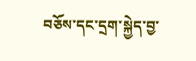བཅོས་དང་དྲག་སྐྱེད་བྱ་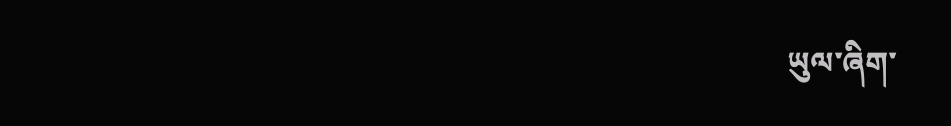ཡུལ་ཞིག་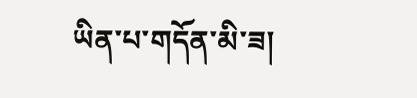ཡིན་པ་གདོན་མི་ཟ།